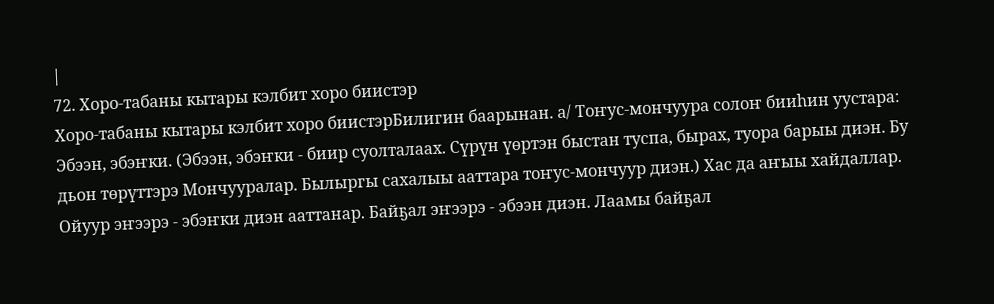|
72. Хоро-табаны кытары кэлбит хоро биистэр
Хоро-табаны кытары кэлбит хоро биистэрБилигин баарынан. а/ Тоҥус-мончуура солоҥ бииһин уустара: Эбээн, эбэҥки. (Эбээн, эбэҥки - биир суолталаах. Сүрүн үөртэн быстан туспа, бырах, туора барыы диэн. Бу дьон төрүттэрэ Мончууралар. Былыргы сахалыы ааттара тоҥус-мончуур диэн.) Хас да аҥыы хайдаллар. Ойуур эҥээрэ - эбэҥки диэн ааттанар. Байҕал эҥээрэ - эбээн диэн. Лаамы байҕал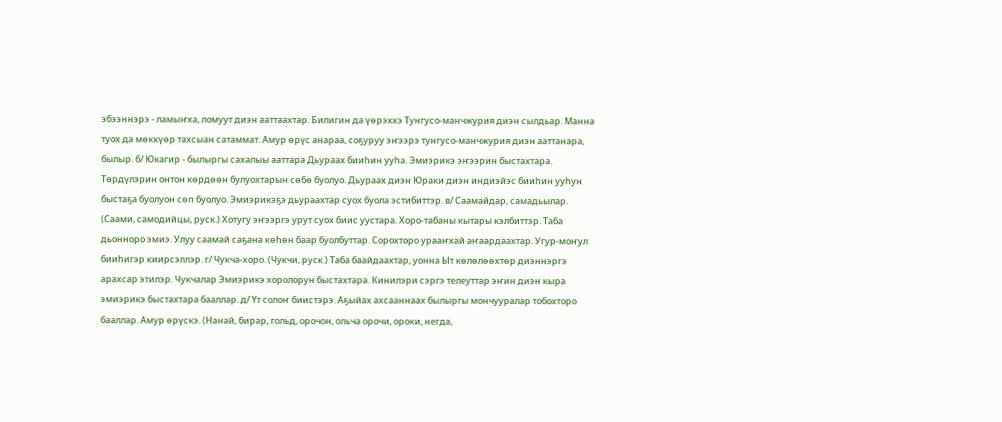эбээннэрэ - ламыҥха, ломуут диэн ааттаахтар. Билигин да үөрэххэ Тунгусо-манчжурия диэн сылдьар. Манна туох да мөккүөр тахсыан сатаммат. Амур өрүс анараа, соҕуруу эҥээрэ тунгусо-манчжурия диэн ааттанара, былыр. б/ Юкагир - былыргы сахалыы ааттара Дьураах бииһин ууһа. Эмиэрикэ эҥээрин быстахтара. Төрдүлэрин онтон көрдөөн булуохтарын сөбө буолуо. Дьураах диэн Юраки диэн индиэйэс бииһин ууһун быстаҕа буолуон сөп буолуо. Эмиэрикэҕэ дьураахтар суох буола эстибиттэр. в/ Саамайдар, самадьылар. (Саами, самодийцы, руск.) Хотугу эҥээргэ урут суох биис уустара. Хоро-табаны кытары кэлбиттэр. Таба дьонноро эмиэ. Улуу саамай саҕана көһөн баар буолбуттар. Сорохторо урааҥхай аҥаардаахтар. Угур-моҥул бииһигэр киирсэллэр. г/ Чукча-хоро. (Чукчи, руск.) Таба баайдаахтар, уонна Ыт көлөлөөхтөр диэннэргэ арахсар этилэр. Чукчалар Эмиэрикэ хоролорун быстахтара. Кинилэри сэргэ телеуттар эҥин диэн кыра эмиэрикэ быстахтара бааллар. д/ Үт солоҥ биистэрэ. Аҕыйах ахсааннаах былыргы мончууралар тобохторо бааллар. Амур өрүскэ. (Нанай, бирар, гольд, орочон, ольча орочи, ороки, негда,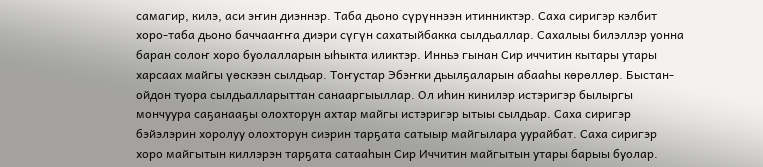самагир, килэ, аси эҥин диэннэр. Таба дьоно сүрүннээн итинниктэр. Саха сиригэр кэлбит хоро-таба дьоно баччааҥҥа диэри сүгүн сахатыйбакка сылдьаллар. Сахалыы билэллэр уонна баран солоҥ хоро буолалларын ыһыкта иликтэр. Инньэ гынан Сир иччитин кытары утары харсаах майгы үөскээн сылдьар. Тоҥустар Эбэҥки дьылҕаларын абааһы көрөллөр. Быстан-ойдон туора сылдьалларыттан санааргыыллар. Ол иһин кинилэр истэригэр былыргы мончуура саҕанааҕы олохторун ахтар майгы истэригэр ытыы сылдьар. Саха сиригэр бэйэлэрин хоролуу олохторун сиэрин тарҕата сатыыр майгылара уурайбат. Саха сиригэр хоро майгытын киллэрэн тарҕата сатааһын Сир Иччитин майгытын утары барыы буолар.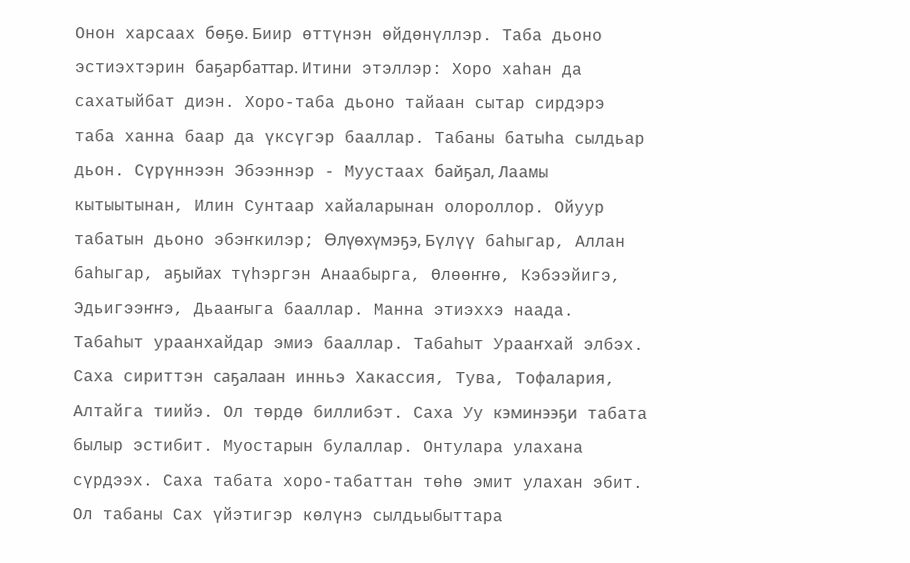Онон харсаах бөҕө. Биир өттүнэн өйдөнүллэр. Таба дьоно эстиэхтэрин баҕарбаттар. Итини этэллэр: Хоро хаһан да сахатыйбат диэн. Хоро-таба дьоно тайаан сытар сирдэрэ таба ханна баар да үксүгэр бааллар. Табаны батыһа сылдьар дьон. Сүрүннээн Эбээннэр - Муустаах байҕал, Лаамы кытыытынан, Илин Сунтаар хайаларынан олороллор. Ойуур табатын дьоно эбэҥкилэр; Өлүөхүмэҕэ, Бүлүү баһыгар, Аллан баһыгар, аҕыйах түһэргэн Анаабырга, Өлөөҥҥө, Кэбээйигэ, Эдьигээҥҥэ, Дьааҥыга бааллар. Манна этиэххэ наада. Табаһыт ураанхайдар эмиэ бааллар. Табаһыт Урааҥхай элбэх. Саха сириттэн саҕалаан инньэ Хакассия, Тува, Тофалария, Алтайга тиийэ. Ол төрдө биллибэт. Саха Уу кэминээҕи табата былыр эстибит. Муостарын булаллар. Онтулара улахана сүрдээх. Саха табата хоро-табаттан төһө эмит улахан эбит. Ол табаны Сах үйэтигэр көлүнэ сылдьыбыттара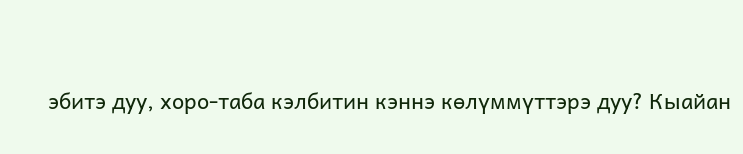эбитэ дуу, хоро-таба кэлбитин кэннэ көлүммүттэрэ дуу? Кыайан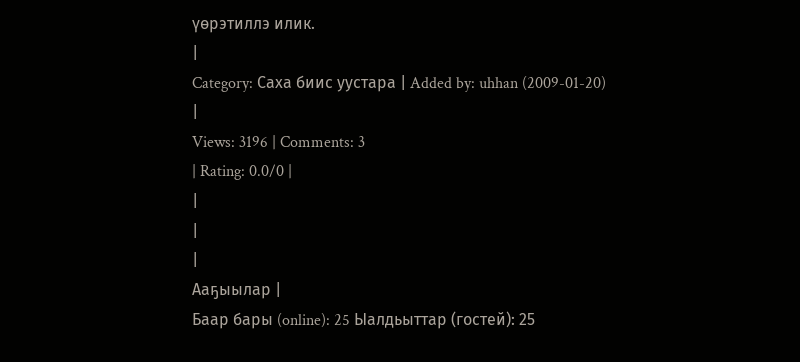үөрэтиллэ илик.
|
Category: Саха биис уустара | Added by: uhhan (2009-01-20)
|
Views: 3196 | Comments: 3
| Rating: 0.0/0 |
|
|
|
Ааҕыылар |
Баар бары (online): 25 Ыалдьыттар (гостей): 25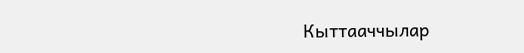Кыттааччылар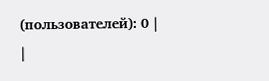(пользователей): 0 |
|